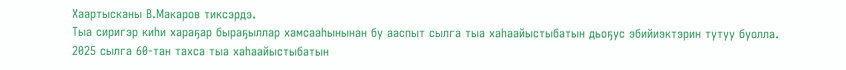Хаартысканы В.Макаров тиксэрдэ.
Тыа сиригэр киһи хараҕар быраҕыллар хамсааһынынан бу ааспыт сылга тыа хаһаайыстыбатын дьоҕус эбийиэктэрин тутуу буолла. 2025 сылга 60-тан тахса тыа хаһаайыстыбатын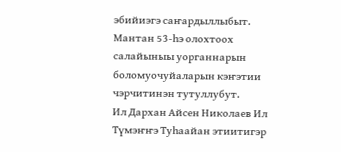эбийиэгэ саҥардыллыбыт. Мантан 53-һэ олохтоох салайыныы уорганнарын боломуочуйаларын кэҥэтии чэрчитинэн тутуллубут.
Ил Дархан Айсен Николаев Ил Түмэҥҥэ Туһаайан этиитигэр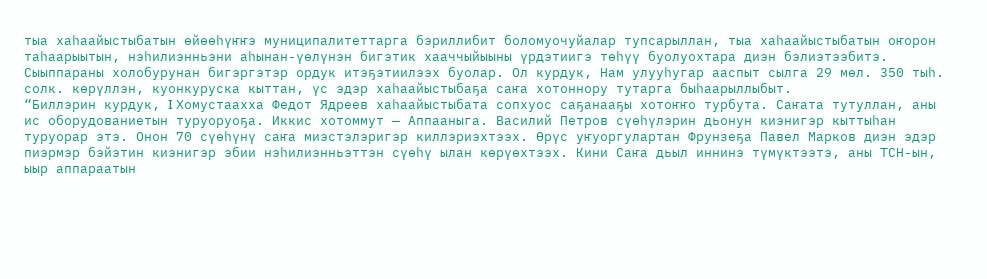тыа хаһаайыстыбатын өйөөһүҥҥэ муниципалитеттарга бэриллибит боломуочуйалар тупсарыллан, тыа хаһаайыстыбатын оҥорон таһаарыытын, нэһилиэнньэни аһынан-үөлүнэн бигэтик хааччыйыыны үрдэтиигэ төһүү буолуохтара диэн бэлиэтээбитэ.
Сыыппараны холобурунан бигэргэтэр ордук итэҕэтиилээх буолар. Ол курдук, Нам улууһугар ааспыт сылга 29 мөл. 350 тыһ. солк. көрүллэн, куонкуруска кыттан, үс эдэр хаһаайыстыбаҕа саҥа хотоннору тутарга быһаарыллыбыт.
“Биллэрин курдук, I Хомустаахха Федот Ядреев хаһаайыстыбата сопхуос саҕанааҕы хотоҥҥо турбута. Саҥата тутуллан, аны ис оборудованиетын туруоруоҕа. Иккис хотоммут — Аппааныга. Василий Петров сүөһүлэрин дьонун киэнигэр кыттыһан туруорар этэ. Онон 70 сүөһүнү саҥа миэстэлэригэр киллэриэхтээх. Өрүс уҥуоргулартан Фрунзеҕа Павел Марков диэн эдэр пиэрмэр бэйэтин киэнигэр эбии нэһилиэнньэттэн сүөһү ылан көрүөхтээх. Кини Саҥа дьыл иннинэ түмүктээтэ, аны ТСН-ын, ыыр аппараатын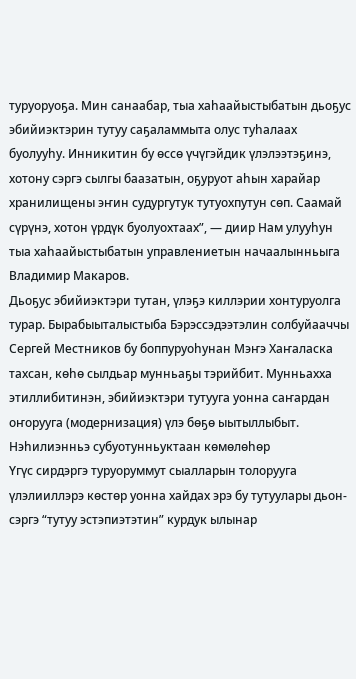туруоруоҕа. Мин санаабар, тыа хаһаайыстыбатын дьоҕус эбийиэктэрин тутуу саҕаламмыта олус туһалаах буолууһу. Инникитин бу өссө үчүгэйдик үлэлээтэҕинэ, хотону сэргэ сылгы баазатын, оҕуруот аһын харайар хранилищены эҥин судургутук тутуохпутун сөп. Саамай сүрүнэ, хотон үрдүк буолуохтаах”, — диир Нам улууһун тыа хаһаайыстыбатын управлениетын начаалынньыга Владимир Макаров.
Дьоҕус эбийиэктэри тутан, үлэҕэ киллэрии хонтуруолга турар. Бырабыыталыстыба Бэрэссэдээтэлин солбуйааччы Сергей Местников бу боппуруоһунан Мэҥэ Хаҥаласка тахсан, көһө сылдьар мунньаҕы тэрийбит. Мунньахха этиллибитинэн, эбийиэктэри тутууга уонна саҥардан оҥорууга (модернизация) үлэ бөҕө ыытыллыбыт.
Нэһилиэнньэ субуотунньуктаан көмөлөһөр
Үгүс сирдэргэ туруоруммут сыалларын толорууга үлэлииллэрэ көстөр уонна хайдах эрэ бу тутуулары дьон-сэргэ “тутуу эстэпиэтэтин” курдук ылынар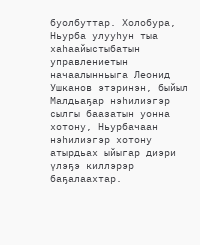буолбуттар. Холобура, Ньурба улууһун тыа хаһаайыстыбатын управлениетын начаалынньыга Леонид Ушканов этэринэн, быйыл Малдьаҕар нэһилиэгэр сылгы баазатын уонна хотону, Ньурбачаан нэһилиэгэр хотону атырдьах ыйыгар диэри үлэҕэ киллэрэр баҕалаахтар.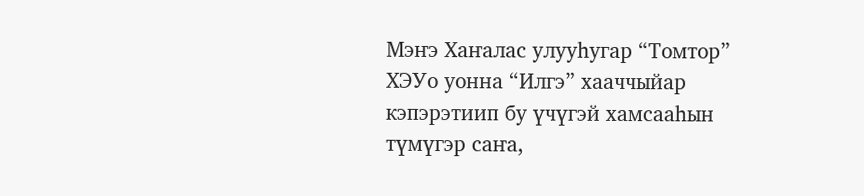Мэҥэ Хаҥалас улууһугар “Томтор” ХЭУо уонна “Илгэ” хааччыйар кэпэрэтиип бу үчүгэй хамсааһын түмүгэр саҥа,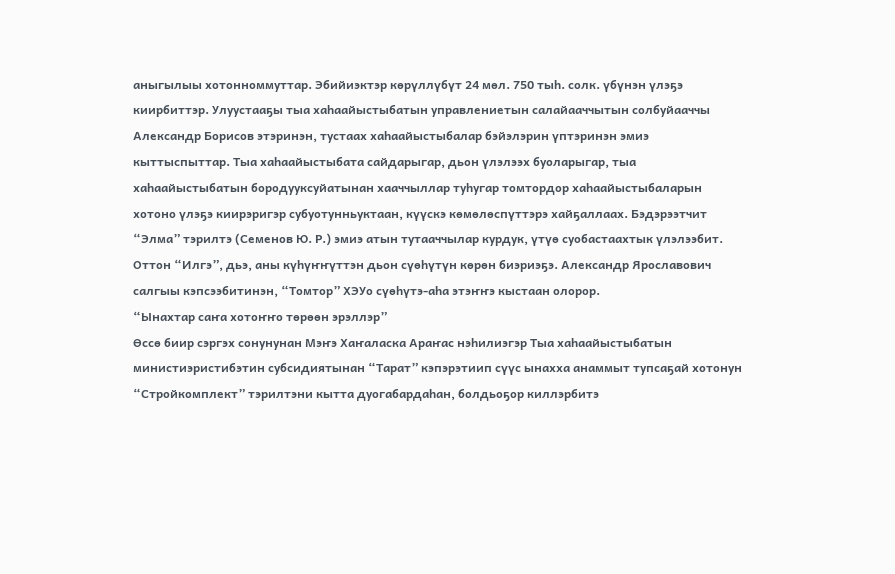аныгылыы хотонноммуттар. Эбийиэктэр көрүллүбүт 24 мөл. 750 тыһ. солк. үбүнэн үлэҕэ киирбиттэр. Улуустааҕы тыа хаһаайыстыбатын управлениетын салайааччытын солбуйааччы Александр Борисов этэринэн, тустаах хаһаайыстыбалар бэйэлэрин үптэринэн эмиэ кыттыспыттар. Тыа хаһаайыстыбата сайдарыгар, дьон үлэлээх буоларыгар, тыа хаһаайыстыбатын бородууксуйатынан хааччыллар туһугар томтордор хаһаайыстыбаларын хотоно үлэҕэ киирэригэр субуотунньуктаан, күүскэ көмөлөспүттэрэ хайҕаллаах. Бэдэрээтчит “Элма” тэрилтэ (Семенов Ю. Р.) эмиэ атын тутааччылар курдук, үтүө суобастаахтык үлэлээбит. Оттон “Илгэ”, дьэ, аны күһүҥҥүттэн дьон сүөһүтүн көрөн биэриэҕэ. Александр Ярославович салгыы кэпсээбитинэн, “Томтор” ХЭУо сүөһүтэ-аһа этэҥҥэ кыстаан олорор.
“Ынахтар саҥа хотоҥҥо төрөөн эрэллэр”
Өссө биир сэргэх сонунунан Мэҥэ Хаҥаласка Араҥас нэһилиэгэр Тыа хаһаайыстыбатын министиэристибэтин субсидиятынан “Тарат” кэпэрэтиип сүүс ынахха анаммыт тупсаҕай хотонун “Стройкомплект” тэрилтэни кытта дуогабардаһан, болдьоҕор киллэрбитэ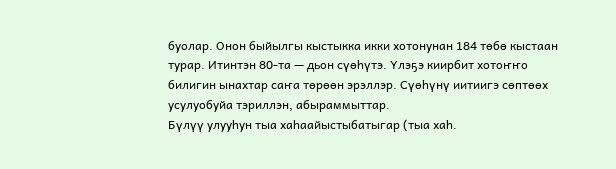буолар. Онон быйылгы кыстыкка икки хотонунан 184 төбө кыстаан турар. Итинтэн 80‑та — дьон сүөһүтэ. Үлэҕэ киирбит хотоҥҥо билигин ынахтар саҥа төрөөн эрэллэр. Сүөһүнү иитиигэ сөптөөх усулуобуйа тэриллэн, абыраммыттар.
Бүлүү улууһун тыа хаһаайыстыбатыгар (тыа хаһ.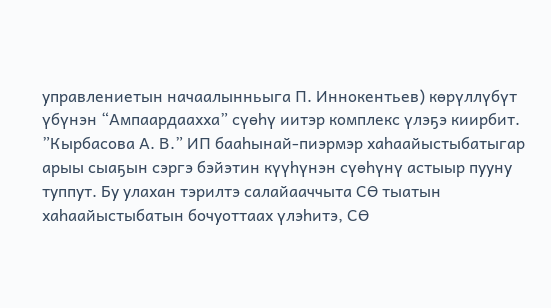управлениетын начаалынньыга П. Иннокентьев) көрүллүбүт үбүнэн “Ампаардаахха” сүөһү иитэр комплекс үлэҕэ киирбит. ”Кырбасова А. В.” ИП бааһынай-пиэрмэр хаһаайыстыбатыгар арыы сыаҕын сэргэ бэйэтин күүһүнэн сүөһүнү астыыр пууну туппут. Бу улахан тэрилтэ салайааччыта СӨ тыатын хаһаайыстыбатын бочуоттаах үлэһитэ, СӨ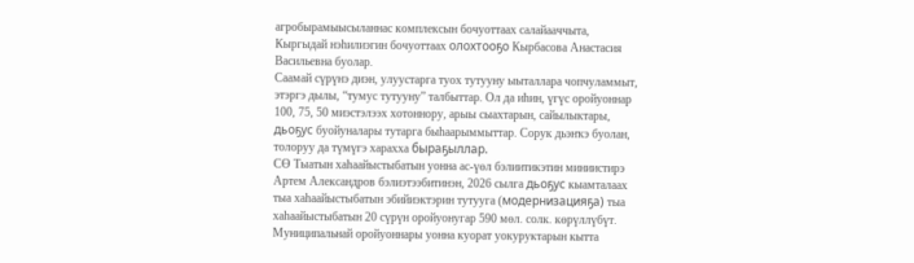агробырамыысыланнас комплексын бочуоттаах салайааччыта, Кыргыдай нэһилиэгин бочуоттаах олохтооҕо Кырбасова Анастасия Васильевна буолар.
Саамай сүрүнэ диэн, улуустарга туох тутууну ыыталлара чопчуламмыт, этэргэ дылы, “тумус тутууну” талбыттар. Ол да иһин, үгүс оройуоннар 100, 75, 50 миэстэлээх хотоннору, арыы сыахтарын, сайылыктары, дьоҕус буойуналары тутарга быһаарыммыттар. Сорук дьэҥкэ буолан, толоруу да түмүгэ харахха быраҕыллар.
СӨ Тыатын хаһаайыстыбатын уонна ас-үөл бэлиитикэтин миниистирэ Артем Александров бэлиэтээбитинэн, 2026 сылга дьоҕус кыамталаах тыа хаһаайыстыбатын эбийиэктэрин тутууга (модернизацияҕа) тыа хаһаайыстыбатын 20 сүрүн оройуонугар 590 мөл. солк. көрүллүбүт. Муниципальнай оройуоннары уонна куорат уокуруктарын кытта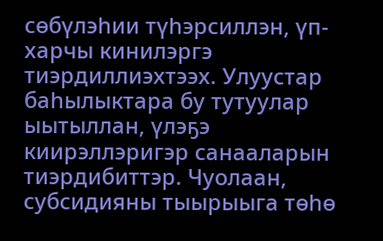сөбүлэһии түһэрсиллэн, үп-харчы кинилэргэ тиэрдиллиэхтээх. Улуустар баһылыктара бу тутуулар ыытыллан, үлэҕэ киирэллэригэр санааларын тиэрдибиттэр. Чуолаан, субсидияны тыырыыга төһө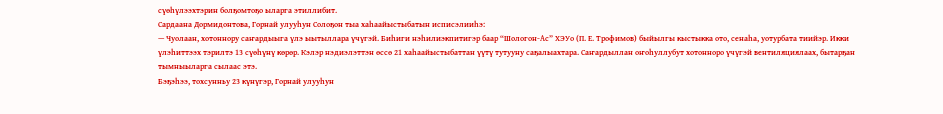сүөһүлээхтэрин болҕомтоҕо ыларга этиллибит.
Сардаана Дормидонтова, Горнай улууһун Солоҕон тыа хаһаайыстыбатын исписэлииһэ:
— Чуолаан, хотоннору саҥардыыга үлэ ыытыллара үчүгэй. Биһиги нэһилиэкпитигэр баар “Шологон-Ас” ХЭУо (П. Е. Трофимов) быйылгы кыстыкка ото, сенаһа, уотурбата тиийэр. Икки үлэһиттээх тэрилтэ 13 сүөһүнү көрөр. Кэлэр нэдиэлэттэн өссө 21 хаһаайыстыбаттан үүтү тутууну саҕалыахтара. Саҥардыллан оҥоһуллубут хотонноро үчүгэй вентиляциялаах, бытарҕан тымныыларга сылаас этэ.
Бэҕэһээ, тохсунньу 23 күнүгэр, Горнай улууһун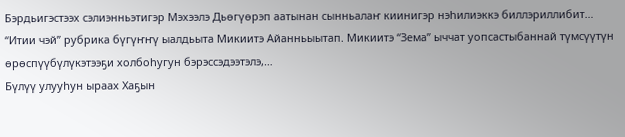Бэрдьигэстээх сэлиэнньэтигэр Мэхээлэ Дьөгүөрэп аатынан сынньалаҥ киинигэр нэһилиэккэ биллэриллибит…
“Итии чэй” рубрика бүгүҥҥү ыалдьыта Микиитэ Айанньыытап. Микиитэ “Зема” ыччат уопсастыбаннай түмсүүтүн өрөспүүбүлүкэтээҕи холбоһугун бэрэссэдээтэлэ,…
Бүлүү улууһун ыраах Хаҕын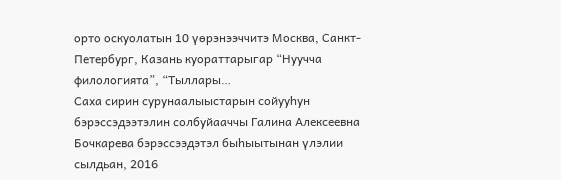орто оскуолатын 10 үөрэнээччитэ Москва, Санкт-Петербург, Казань куораттарыгар “Нуучча филологията”, “Тыллары…
Саха сирин сурунаалыыстарын сойууһун бэрэссэдээтэлин солбуйааччы Галина Алексеевна Бочкарева бэрэссээдэтэл быһыытынан үлэлии сылдьан, 2016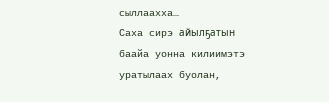сыллаахха…
Саха сирэ айылҕатын баайа уонна килиимэтэ уратылаах буолан,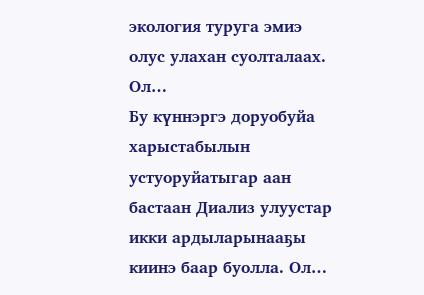экология туруга эмиэ олус улахан суолталаах. Ол…
Бу күннэргэ доруобуйа харыстабылын устуоруйатыгар аан бастаан Диализ улуустар икки ардыларынааҕы киинэ баар буолла. Ол…